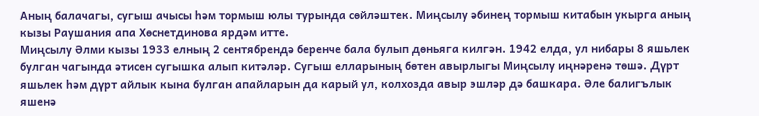Аның балачагы, сугыш ачысы һәм тормыш юлы турында сөйләштек. Миңсылу әбинең тормыш китабын укырга аның кызы Раушания апа Хөснетдинова ярдәм итте.
Миңсылу Әлми кызы 1933 елның 2 сентябрендә беренче бала булып дөньяга килгән. 1942 елда, ул нибары 8 яшьлек булган чагында әтисен сугышка алып китәләр. Сугыш елларының бөтен авырлыгы Миңсылу иңнәренә төшә. Дүрт яшьлек һәм дүрт айлык кына булган апайларын да карый ул, колхозда авыр эшләр дә башкара. Әле балигълык яшенә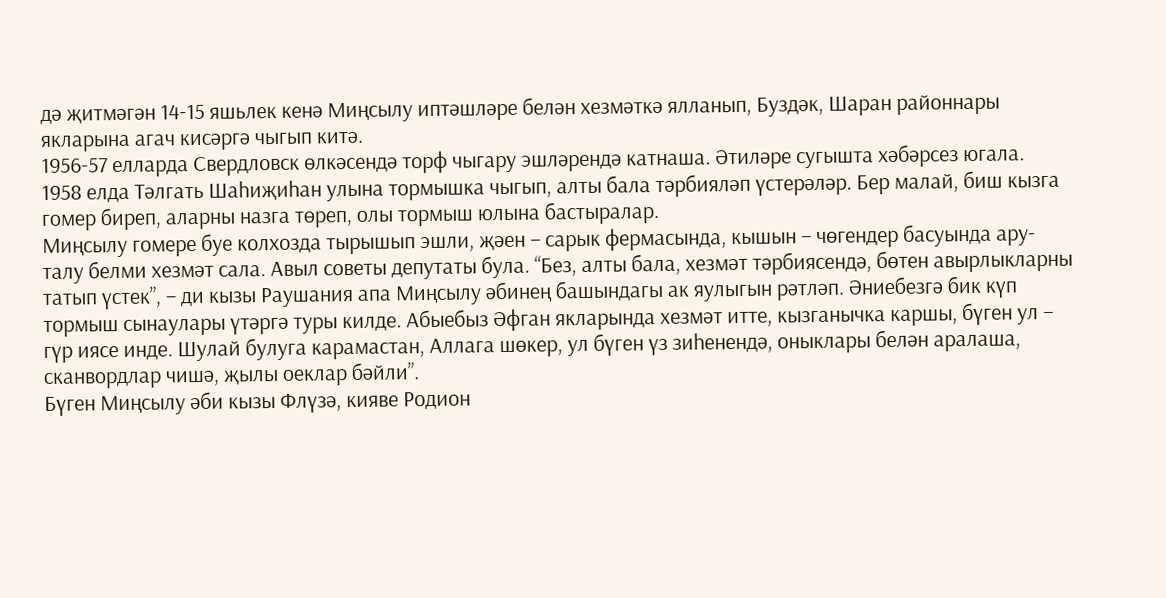дә җитмәгән 14-15 яшьлек кенә Миңсылу иптәшләре белән хезмәткә ялланып, Буздәк, Шаран районнары якларына агач кисәргә чыгып китә.
1956-57 елларда Свердловск өлкәсендә торф чыгару эшләрендә катнаша. Әтиләре сугышта хәбәрсез югала.
1958 елда Тәлгать Шаһиҗиһан улына тормышка чыгып, алты бала тәрбияләп үстерәләр. Бер малай, биш кызга гомер биреп, аларны назга төреп, олы тормыш юлына бастыралар.
Миңсылу гомере буе колхозда тырышып эшли, җәен – сарык фермасында, кышын – чөгендер басуында ару-талу белми хезмәт сала. Авыл советы депутаты була. “Без, алты бала, хезмәт тәрбиясендә, бөтен авырлыкларны татып үстек”, – ди кызы Раушания апа Миңсылу әбинең башындагы ак яулыгын рәтләп. Әниебезгә бик күп тормыш сынаулары үтәргә туры килде. Абыебыз Әфган якларында хезмәт итте, кызганычка каршы, бүген ул – гүр иясе инде. Шулай булуга карамастан, Аллага шөкер, ул бүген үз зиһенендә, оныклары белән аралаша, сканвордлар чишә, җылы оеклар бәйли”.
Бүген Миңсылу әби кызы Флүзә, кияве Родион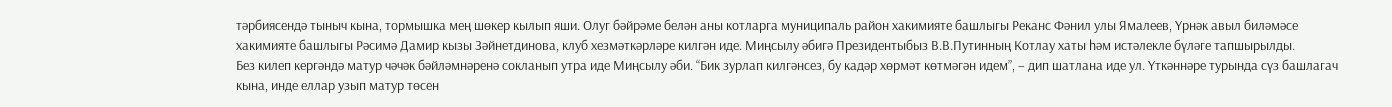тәрбиясендә тыныч кына, тормышка мең шөкер кылып яши. Олуг бәйрәме белән аны котларга муниципаль район хакимияте башлыгы Реканс Фәнил улы Ямалеев, Үрнәк авыл биләмәсе хакимияте башлыгы Рәсимә Дамир кызы Зәйнетдинова, клуб хезмәткәрләре килгән иде. Миңсылу әбигә Президентыбыз В.В.Путинның Котлау хаты һәм истәлекле бүләге тапшырылды.
Без килеп кергәндә матур чәчәк бәйләмнәренә сокланып утра иде Миңсылу әби. “Бик зурлап килгәнсез, бу кадәр хөрмәт көтмәгән идем”, – дип шатлана иде ул. Үткәннәре турында сүз башлагач кына, инде еллар узып матур төсен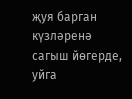җуя барган күзләренә сагыш йөгерде, уйга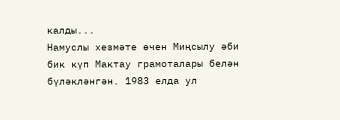калды...
Намуслы хезмәте өчен Миңсылу әби бик күп Мактау грамоталары белән бүләкләнгән. 1983 елда ул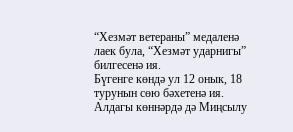“Хезмәт ветераны” медаленә лаек була, “Хезмәт ударнигы” билгесенә ия.
Бүгенге көндә ул 12 онык, 18 турунын сөю бәхетенә ия. Алдагы көннәрдә дә Миңсылу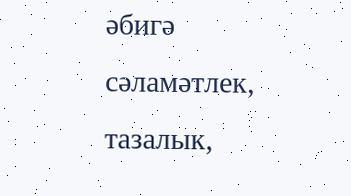әбигә сәламәтлек, тазалык,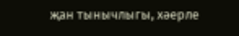җан тынычлыгы, хәерле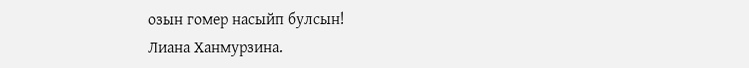озын гомер насыйп булсын!
Лиана Ханмурзина.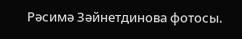Рәсимә Зәйнетдинова фотосы.